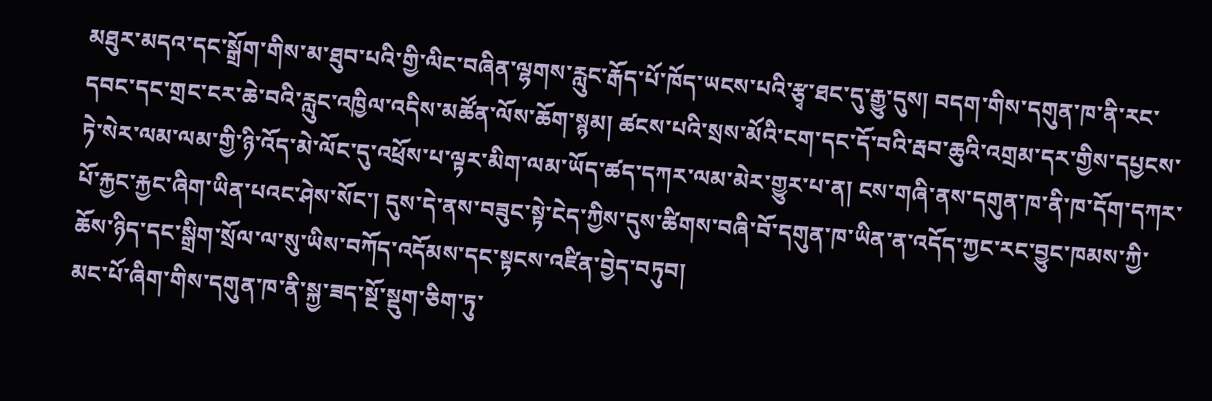མཐུར་མདའ་དང་སྒྲོག་གིས་མ་ཐུབ་པའི་གྱི་ལིང་བཞིན་ལྷགས་རླུང་རྒོད་པོ་ཁོད་ཡངས་པའི་རྩྭ་ཐང་དུ་རྒྱུ་དུས། བདག་གིས་དགུན་ཁ་ནི་རང་དབང་དང་གྲང་ངར་ཆེ་བའི་རླུང་འཁྱིལ་འདིས་མཚོན་ལོས་ཆོག་སྙམ། ཚངས་པའི་སྲས་མོའི་ངག་དང་དོ་བའི་རྦབ་ཆུའི་འགྲམ་དར་གྱིས་དཔྱངས་ཏེ་སེར་ལམ་ལམ་གྱི་ཉི་འོད་མེ་ལོང་དུ་འཕྲོས་པ་ལྟར་མིག་ལམ་ཡོད་ཚད་དཀར་ལམ་མེར་གྱུར་པ་ན། ངས་གཞི་ནས་དགུན་ཁ་ནི་ཁ་དོག་དཀར་པོ་རྐྱང་རྐྱང་ཞིག་ཡིན་པའང་ཤེས་སོང་། དུས་དེ་ནས་བཟུང་སྟེ་ངེད་ཀྱིས་དུས་ཚིགས་བཞི་བོ་དགུན་ཁ་ཡིན་ན་འདོད་ཀྱང་རང་བྱུང་ཁམས་ཀྱི་ཆོས་ཉིད་དང་སྒྲིག་སྲོལ་ལ་སུ་ཡིས་བཀོད་འདོམས་དང་སྟངས་འཛིན་བྱེད་བཏུབ།
མང་པོ་ཞིག་གིས་དགུན་ཁ་ནི་སྐྱ་ཟད་སྔོ་སྡུག་ཅིག་ཏུ་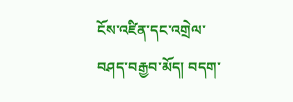ངོས་འཛིན་དང་འགྲེལ་བཤད་བརྒྱབ་མོད། བདག་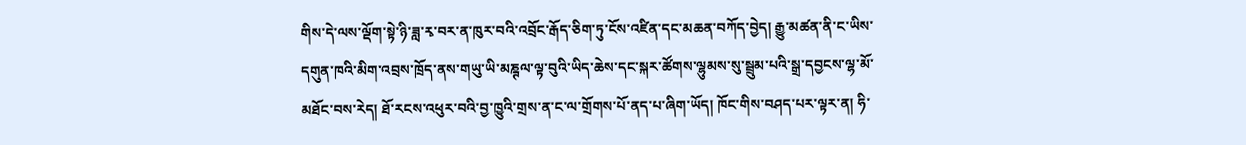གིས་དེ་ལས་ལྡོག་སྟེ་ཉི་ཟླ་རྭ་བར་ན་ཁུར་བའི་འབྲོང་རྒོད་ཅིག་ཏུ་ངོས་འཛིན་དང་མཆན་བཀོད་བྱེད། རྒྱུ་མཚན་ནི་ང་ཡིས་དགུན་ཁའི་མིག་འབྲས་ཁྲོད་ནས་གཡུ་ཡི་མཎྚལ་ལྟ་བུའི་ཡིད་ཆེས་དང་སྐར་ཚོགས་ལྷུམས་སུ་སྦྲུམ་པའི་སྒྲ་དབྱངས་ལྷ་མོ་མཐོང་བས་རེད། ཐོ་རངས་འཕུར་བའི་བྱ་ཁྱུའི་གྲས་ན་ང་ལ་གྲོགས་པོ་ནད་པ་ཞིག་ཡོད། ཁོང་གིས་བཤད་པར་ལྟར་ན། ཧི་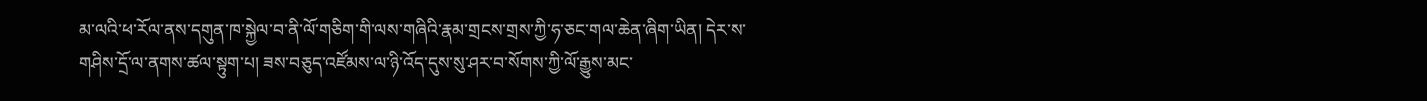མ་ལའི་ཕ་རོལ་ནས་དགུན་ཁ་སྐྱེལ་བ་ནི་ལོ་གཅིག་གི་ལས་གཞིའི་རྣམ་གྲངས་གྲས་ཀྱི་ཧ་ཅང་གལ་ཆེན་ཞིག་ཡིན། དེར་ས་གཤིས་དྲོ་ལ་ནགས་ཚལ་སྟུག་པ། ཟས་བཅུད་འཛོམས་ལ་ཉི་འོད་དུས་སུ་ཤར་བ་སོགས་ཀྱི་ལོ་རྒྱུས་མང་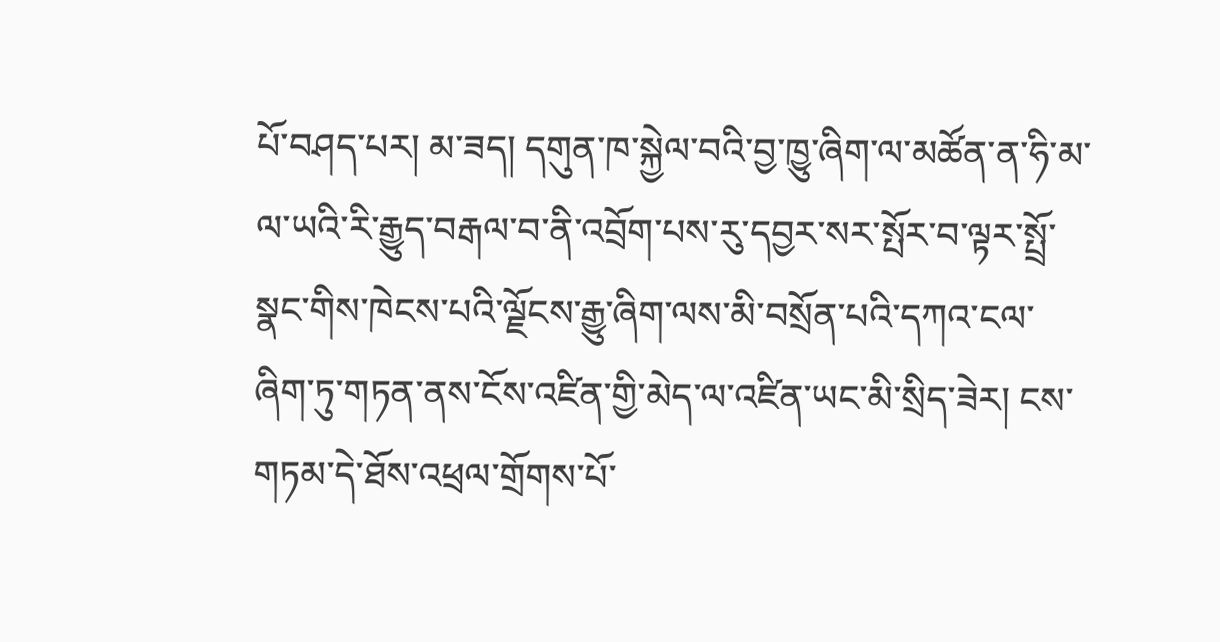པོ་བཤད་པར། མ་ཟད། དགུན་ཁ་སྐྱེལ་བའི་བྱ་ཁྱུ་ཞིག་ལ་མཚོན་ན་ཧི་མ་ལ་ཡའི་རི་རྒྱུད་བརྒལ་བ་ནི་འབྲོག་པས་རུ་དབྱར་སར་སྤོར་བ་ལྟར་སྤྲོ་སྣང་གིས་ཁེངས་པའི་ལྗོངས་རྒྱུ་ཞིག་ལས་མི་བསྲོན་པའི་དཀའ་ངལ་ཞིག་ཏུ་གཏན་ནས་ངོས་འཛིན་གྱི་མེད་ལ་འཛིན་ཡང་མི་སྲིད་ཟེར། ངས་གཏམ་དེ་ཐོས་འཕྲལ་གྲོགས་པོ་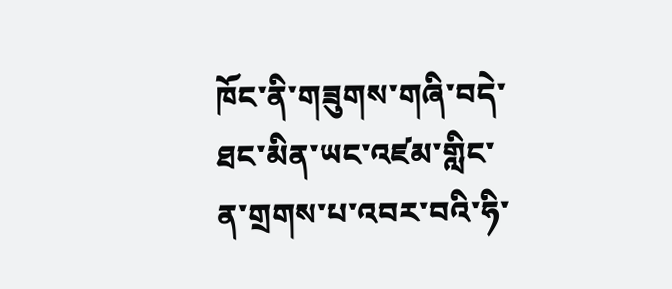ཁོང་ནི་གཟུགས་གཞི་བདེ་ཐང་མིན་ཡང་འཛམ་གླིང་ན་གྲགས་པ་འབར་བའི་ཧི་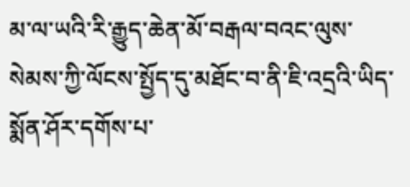མ་ལ་ཡའི་རི་རྒྱུད་ཆེན་མོ་བརྒལ་བའང་ལུས་སེམས་ཀྱི་ལོངས་སྤྱོད་དུ་མཐོང་བ་ནི་ཇི་འདྲའི་ཡིད་སྨོན་ཤོར་དགོས་པ་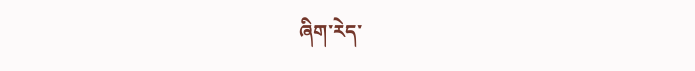ཞིག་རེད་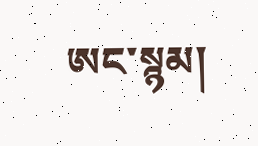ཨང་སྙམ།